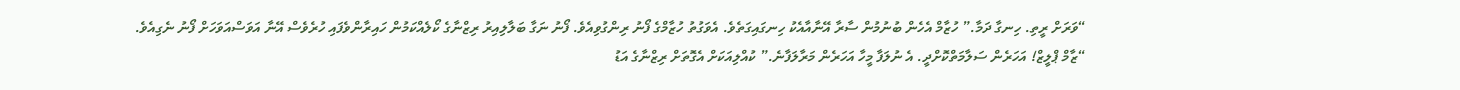“ވަރަށް ރީތި. ހިނގާ ދަމާ.” ހުޒާމް އެހެން ބުނުމުން ސާރާ އޭނާއާއެކު ހިނގައިގަތެވެ. އެވަގުތު ހުޒާމްގެ ފޯނު ރިންގުވިއެވެ. ފޯނު ނަގާ ބަލާލިއިރު ރިޒްނާގެ ކޯލެއްކަމުން ހައިރާންވެފައި ހުރެވެސް އޭނާ އަވަސްއަވަހަށް ފޯނު ނެގިއެވެ.
“ޒާމް ޕްލީޒް! އަހަރެން ސަލާމަތްކޮށްދީ. އެ ނުލަފާ މީހާ އަހަރެން މަރާލަފާނެ.” ކުއްލިއަކަށް އެގޮތަށް ރިޒްނާގެ އަޑު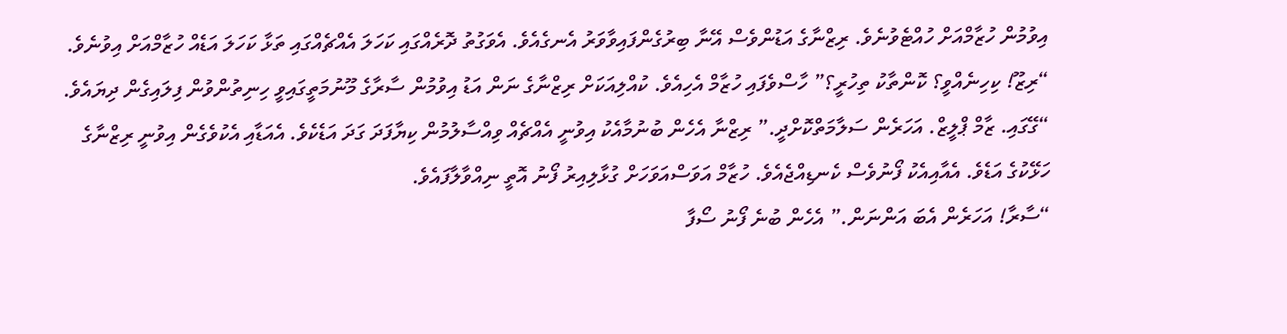އިވުމުން ހުޒާމްއަށް ހުއްޓެވުނެވެ. ރިޒްނާގެ އަޑުންވެސް އޭނާ ބިރުގެންފައިވާވަރު އެނގެއެވެ. އެވަގުތު ދޮރެއްގައި ކަހަލަ އެއްޗެއްގައި ތަޅާ ކަހަލަ އަޑެއް ހުޒާމްއަށް އިވުނެވެ.
“ރިޒޫ! ކިހިނެއްވީ؟ ކޮންތާކު ތިހުރީ؟” ހާސްވެފައި ހުޒާމް އެހިއެވެ. ކުއްލިއަކަށް ރިޒްނާގެ ނަން އަޑު އިވުމުން ސާރާގެ މޫނުމަތީގައިވީ ހިނިތުންވުން ފިލައިގެން ދިޔައެވެ.
“ގޭގައި. ޒާމް ޕްލީޒް. އަހަރެން ސަލާމަތްކޮށްދީ.” ރިޒްނާ އެހެން ބުނުމާއެކު އިވުނީ އެއްޗެއް ވިއްސާލުމުން ކިޔާފަދަ ގަދަ އަޑެކެވެ. އެއަޑާއި އެކުވެގެން އިވުނީ ރިޒްނާގެ ހަޅޭކުގެ އަޑެވެ. އެއާއިއެކު ފޯނުވެސް ކެނޑިއްޖެއެވެ. ހުޒާމް އަވަސްއަވަހަށް ގުޅާލިއިރު ފޯނު އޮތީ ނިއްވާލާފައެވެ.
“ސާރާ! އަހަރެން އެބަ އަންނަން.” އެހެން ބުނެ ފޯނު ސޯފާ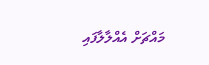މައްޗަށް އެއްލާލާފައި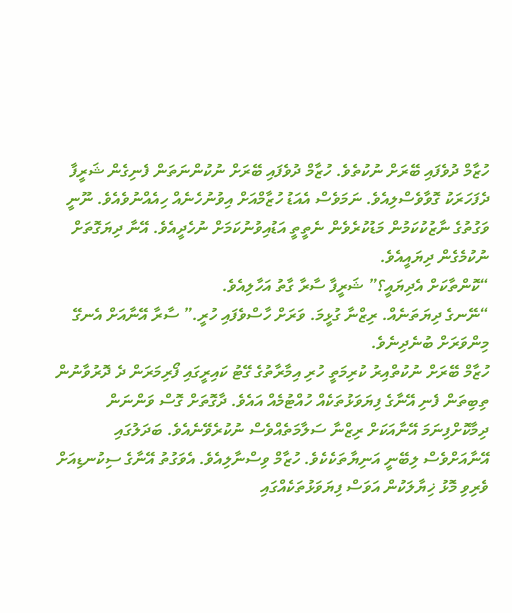ހުޒާމް ދުވެފައި ބޭރަށް ނުކުތެވެ. ހުޒާމް ދުވެފައި ބޭރަށް ނުކުންނަތަން ފެނިގެން ޝަރީފާ ދެފަހަރަކު ގޮވާވެސްލިއެވެ. ނަމަވެސް އެއަޑު ހުޒާމްއަށް އިވުނުހެނެއް ހިއެއްނުވެއެވެ. ނޫނީ ވަގުތުގެ ނާޒުކުކަމުން މަޑުކުރެވެން ނެތީތީ އަޑުއިވުނުކަމަށް ނުހެދީއެވެ. އޭނާ ދިޔަގޮތަށް ނުކުމެގެން ދިޔައީއެވެ.
“ކޮންތާކަށް އެދިޔައީ؟” ޝަރީފާ ސާރާ ގާތު އަހާލިއެވެ.
“ނޭނގެ ދިޔަތަނެއް. ރިޒްނާ ގުޅީމަ. ވަރަށް ހާސްވެފައި ހުރީ.” ސާރާ އޭނާއަށް އެނގޭ މިންވަރަށް ބުނެދިނެވެ.
ހުޒާމް ބޭރަށް ނުކުތްއިރު ކުރިމަތީ ހުރި އިމާރާތުގެ ގޭޓު ކައިރީގައި ފޯރިމަރަން ދެ ދޮރުވާނުން ތިބިތަން ފެނި އޭނާގެ ފިޔަވަޅުތަކެއް ހުއްޓުމެއް އައެވެ. ދާގޮތަށް ގޮސް ވަންނަން ދިމާކޮށްފިނަމަ އޭނާއަކަށް ރިޒްނާ ސަލާމަތެއްވެސް ނުކުރެވޭނެއެވެ. ބަދަލުގައި އޭނާއަށްވެސް ލިބޭނީ އަނިޔާތަކެކެވެ. ހުޒާމް ވިސްނާލިއެވެ. އެވަގުތު އޭނާގެ ސިކުނޑިއަށް ވެރިވި މޮޅު ޚިޔާލަކުން އަވަސް ފިޔަވަޅުތަކެއްގައި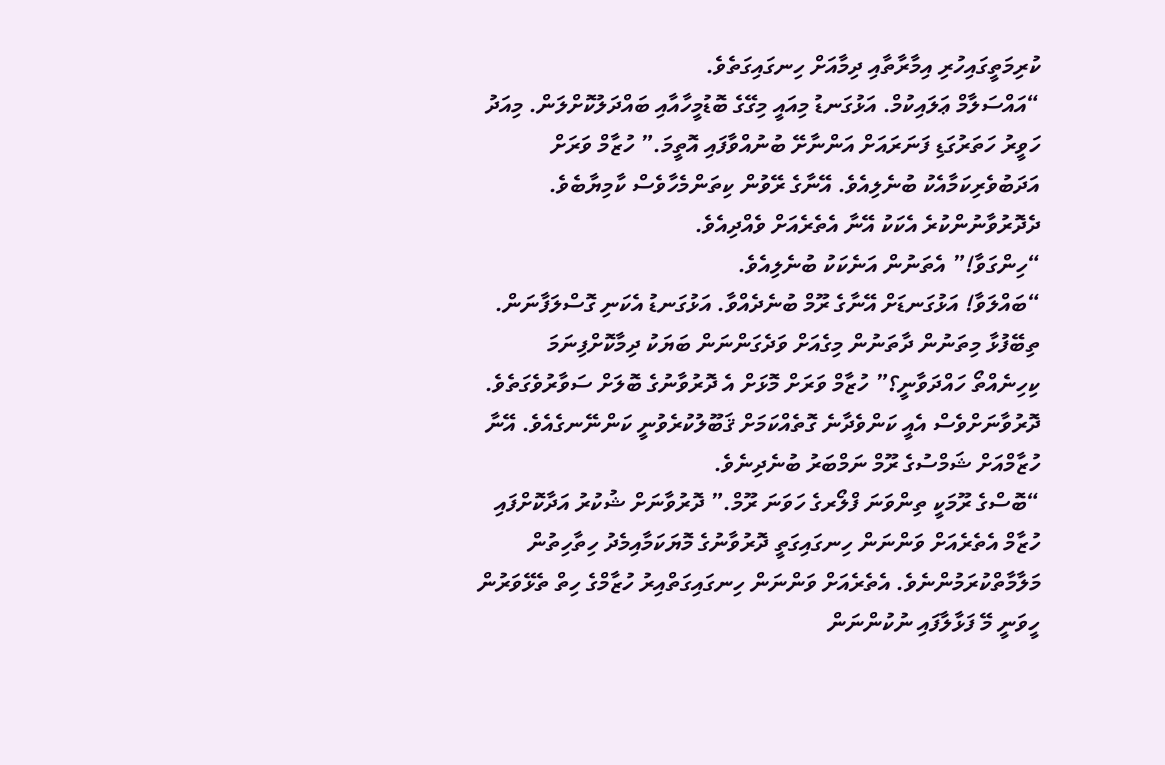ކުރިމަތީގައިހުރި އިމާރާތާއި ދިމާއަށް ހިނގައިގަތެވެ.
“އައްސަލާމް ޢަލައިކުމް. އަޅުގަނޑު މިއައީ މިގޭގެ ބޮޑުމީހާއާއި ބައްދަލުކޮށްލަން. މިއަދު ހަވީރު ހަތަރުގަޑި ފަނަރައަށް އަންނާށޭ ބުނުއްވާފައި އޮތީމަ.” ހުޒާމް ވަރަށް އަދަބުވެރިކަމާއެކު ބުނެލިއެވެ. އޭނާގެ ރޭވުން ކިތަންމެހާވެސް ކާމިޔާބެވެ. ދެދޮރުވާނުންކުރެ އެކަކު އޭނާ އެތެރެއަށް ވެއްދިއެވެ.
“ހިންގަވާ!” އެތަނުން އަނެކަކު ބުނެލިއެވެ.
“ބައްލަވާ! އަޅުގަނޑަށް އޭނާގެ ރޫމް ބުނެދެއްވާ. އަޅުގަނޑު އެކަނި ގޮސްލަފާނަން. ތިބޭފުޅާ މިތަނުން ދާތަނުން މިގެއަށް ވަދެގަންނަން ބަޔަކު ދިމާކޮށްފިނަމަ ކިހިނެއްތޯ ހައްދަވާނީ؟” ހުޒާމް ވަރަށް މޮޅަށް އެ ދޮރުވާނުގެ ބޮލަށް ސަވާރުވެގަތެވެ. ދޮރުވާނަށްވެސް އެއީ ކަންވެދާނެ ގޮތެއްކަމަށް ޤަބޫލުކުރެވުނީ ކަންނޭނގެއެވެ. އޭނާ ހުޒާމްއަށް ޝަމްސުގެ ރޫމް ނަމްބަރު ބުނެދިނެވެ.
“ބޮސްގެ ރޫމަކީ ތިންވަނަ ފްލޯރގެ ހަވަނަ ރޫމް.” ދޮރުވާނަށް ޝުކުރު އަދާކޮށްފައި ހުޒާމް އެތެރެއަށް ވަންނަން ހިނގައިގަތީ ދޮރުވާނުގެ މޮޔަކަމާއިމެދު ހިތާހިތުން މަލާމާތްކުރަމުންނެވެ. އެތެރެއަށް ވަންނަން ހިނގައިގަތްއިރު ހުޒާމްގެ ހިތް ތެޅޭވަރުން ހީވަނީ މޭ ފަޅާލާފައި ނުކުންނަން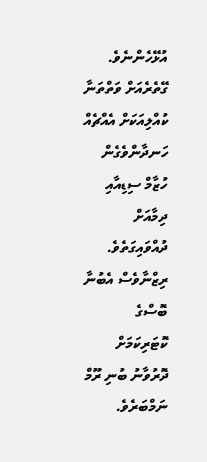އުޅޭހެންނެވެ. ގޭތެރެއަށް ވަތްތަނާ ކުއްލިއަކަށް އެއްޗެއް ހަނދާންވެގެން ހުޒާމް ސިޑިއާއި ދިމާއަށް ދުއްވައިގަތެވެ. ރިޒްނާވެސް އެބުނާ ބޮސްގެ ކޮޓަރިކަމަށް ދޮރުވާނު ބުނި ރޫމް ނަމްބަރެވެ.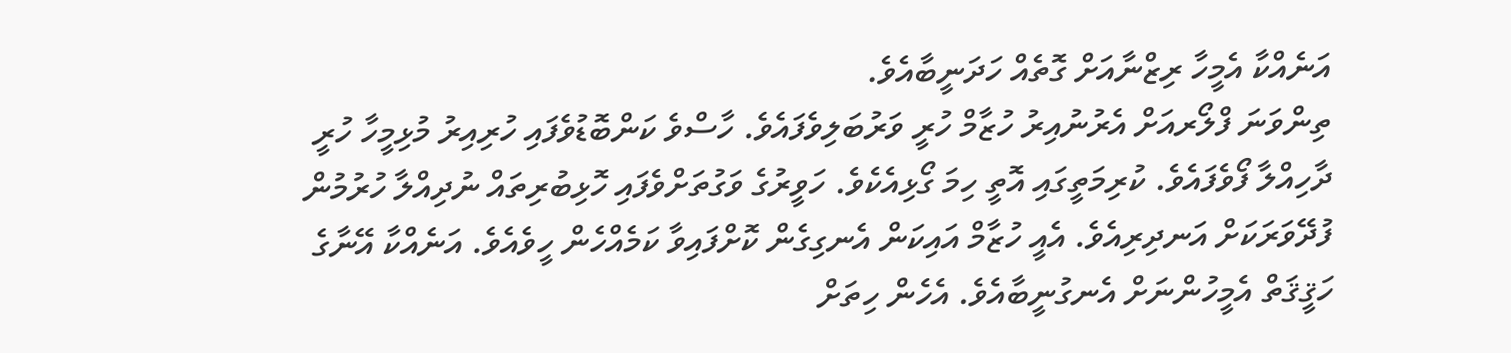އަނެއްކާ އެމީހާ ރިޒްނާއަށް ގޮތެއް ހަދަނީބާއެވެ.
ތިންވަނަ ފްލޯރއަށް އެރުނުއިރު ހުޒާމް ހުރީ ވަރުބަލިވެފައެވެ. ހާސްވެ ކަންބޮޑުވެފައި ހުރިއިރު މުޅިމީހާ ހުރީ ދާހިއްލާ ފޯވެފައެވެ. ކުރިމަތީގައި އޮތީ ހިމަ ގޯޅިއެކެވެ. ހަވީރުގެ ވަގުތަށްވެފައި ހޮޅިބުރިތައް ނުދިއްލާ ހުރުމުން ފުދޭވަރަކަށް އަނދިރިއެވެ. އެއީ ހުޒާމް އައިކަން އެނގިގެން ކޮށްފައިވާ ކަމެއްހެން ހީވެއެވެ. އަނެއްކާ އޭނާގެ ހަޤީޤަތް އެމީހުންނަށް އެނގުނީބާއެވެ. އެހެން ހިތަށް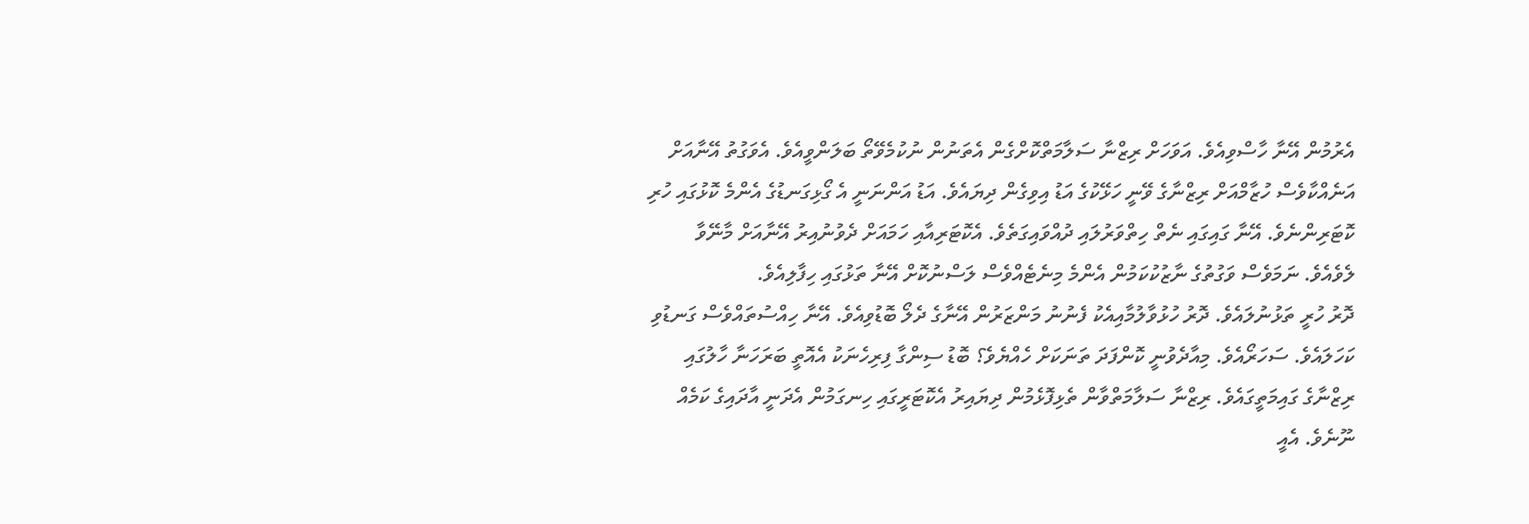އެރުމުން އޭނާ ހާސްވިއެވެ. އަވަހަށް ރިޒްނާ ސަލާމަތްކޮށްގެން އެތަނުން ނުކުމެވޭތޯ ބަލަންވީއެވެ. އެވަގުތު އޭނާއަށް އަނެއްކާވެސް ހުޒާމްއަށް ރިޒްނާގެ ވޭނީ ހަޅޭކުގެ އަޑު އިވިގެން ދިޔައެވެ. އަޑު އަންނަނީ އެ ގޯޅިގަނޑުގެ އެންމެ ކޮޅުގައި ހުރި ކޮޓަރިންނެވެ. އޭނާ ގައިގައި ނެތް ހިތްވަރުލައި ދުއްވައިގަތެވެ. އެކޮޓަރިއާއި ހަމައަށް ދެވުނުއިރު އޭނާއަށް މާނޭވާ ލެވެއެވެ. ނަމަވެސް ވަގުތުގެ ނާޒުކުކަމުން އެންމެ މިނެޓެއްވެސް ލަސްނުކޮށް އޭނާ ތަޅުގައި ހިފާލިއެވެ.
ދޮރު ހުރީ ތަޅުނުލައެވެ. ދޮރު ހުޅުވާލުމާއިއެކު ފެނުނު މަންޒަރުން އޭނާގެ ދެލޯ ބޮޑުވިއެވެ. އޭނާ ހިއްސުތައްވެސް ގަނޑުވި ކަހަލައެވެ. ސަހަރޯއެވެ. މިއާދެވުނީ ކޮންފަދަ ތަނަކަށް ހެއްޔެވެ؟ ބޮޑު ސިންގާ ފިރިހެނަކު އެއޮތީ ބަރަހަނާ ހާލުގައި ރިޒްނާގެ ގައިމަތީގައެވެ. ރިޒްނާ ސަލާމަތްވާން ތެޅިފޮޅެމުން ދިޔައިރު އެކޮޓަރީގައި ހިނގަމުން އެދަނީ އާދައިގެ ކަމެއް ނޫނެވެ. އެއީ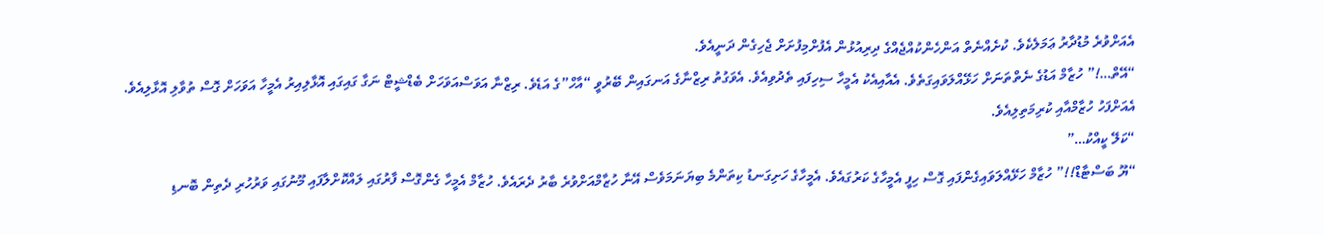އެއަށްވުރެ މުޑުދާރު ޢަމަލެކެވެ. ކުށެއްނެތް އަންހެންކުއްޖެއްގެ ދިރިއުޅުން އެފުށްމިފުށަށް ޖެހިގެން ދަނީއެވެ.
“އޭތް…!” ހުޒާމް އަޑުގެ ނެތްތަނަށް ހަޅޭއްލަވައިގަތެވެ. އެއާއިއެކު އެމީހާ ސިހިފައި ތެދުވިއެވެ. އެވަގުތު ރިޒްނާގެ އަނގައިން ބޭރުވީ “އާހް”ގެ އަޑެވެ. ރިޒްނާ އަވަސްއަވަހަށް ބެޑްޝީޓް ނަގާ ގައިގައި އޮޅާލިއިރު އެމީހާ އަވަހަށް ގޮސް ތުވާލި އޮޅާލިއެވެ. އެއަށްފަހު ހުޒާމްއާއި ކުރިމަތިލިއެވެ.
“ކަލޭ ކީއްކު…”
“ޔޫ ބަސްޓާޑް!!” ހުޒާމް ހަޅޭއްލަވައިގެންފައި ގޮސް ހިފީ އެމީހާގެ ކަރުގައެވެ. އެމީހާގެ ހަށިގަނޑު ކިތަންމެ ބިޔަނަމަވެސް އޭނާ ހުޒާމްއަށްވުރެ ބާރު ދެރައެވެ. ހުޒާމް އެމީހާ ގެންގޮސް ފާރުގައި ލައްކޮށްލާފައި މޫނުގައި ވަރުހުރި ދެތިން ބޮނޑި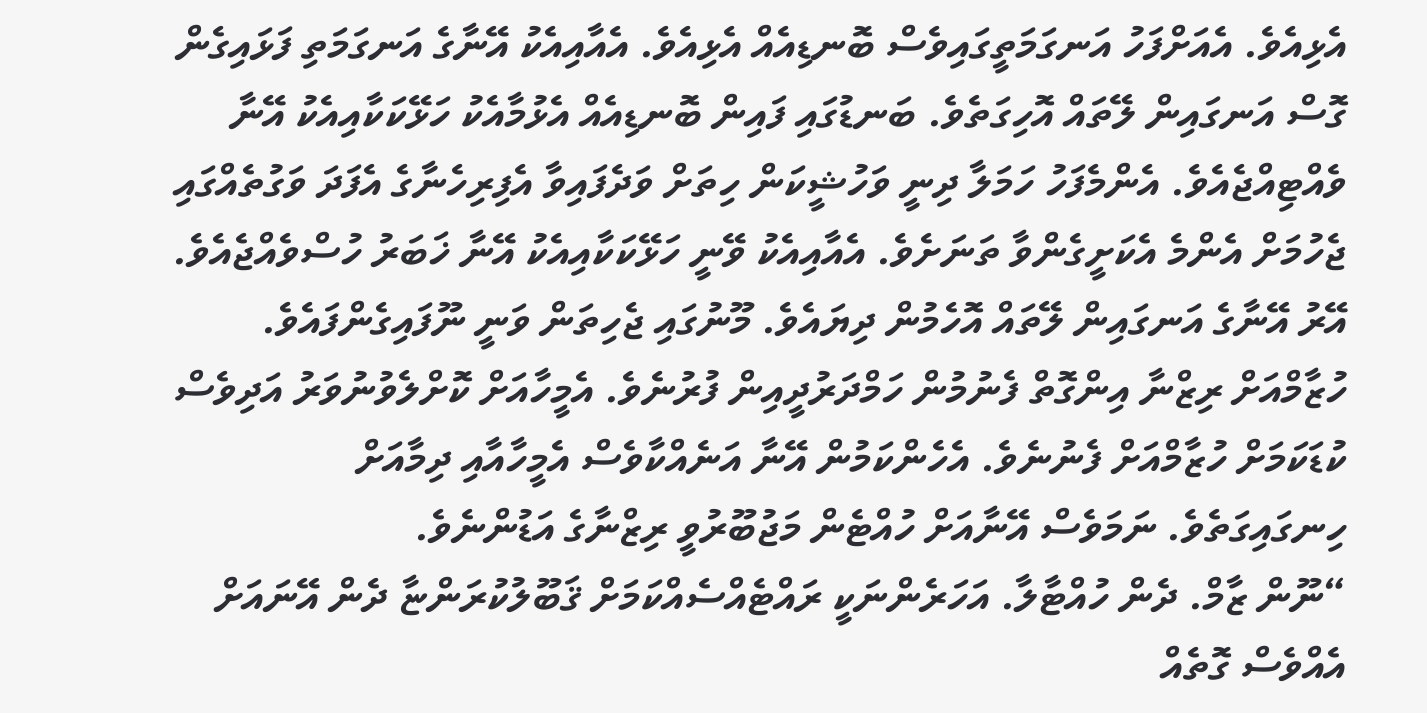އެޅިއެވެ. އެއަށްފަހު އަނގަމަތީގައިވެސް ބޮނޑިއެއް އެޅިއެވެ. އެއާއިއެކު އޭނާގެ އަނގަމަތި ފަޅައިގެން ގޮސް އަނގައިން ލޭތައް އޮހިގަތެވެ. ބަނޑުގައި ފައިން ބޮނޑިއެއް އެޅުމާއެކު ހަޅޭކަކާއިއެކު އޭނާ ވެއްޓިއްޖެއެވެ. އެންމެފަހު ހަމަލާ ދިނީ ވަހުޝީކަން ހިތަށް ވަދެފައިވާ އެފިރިހެނާގެ އެފަދަ ވަގުތެއްގައި ޖެހުމަށް އެންމެ އެކަށީގެންވާ ތަނަށެވެ. އެއާއިއެކު ވޭނީ ހަޅޭކަކާއިއެކު އޭނާ ޚަބަރު ހުސްވެއްޖެއެވެ. އޭރު އޭނާގެ އަނގައިން ލޭތައް އޮހެމުން ދިޔައެވެ. މޫނުގައި ޖެހިތަން ވަނީ ނޫފައިގެންފައެވެ.
ހުޒާމްއަށް ރިޒްނާ އިންގޮތް ފެނުމުން ހަމްދަރުދީއިން ފުރުނެވެ. އެމީހާއަށް ކޮށްލެވުނުވަރު އަދިވެސް ކުޑަކަމަށް ހުޒާމްއަށް ފެނުނެވެ. އެހެންކަމުން އޭނާ އަނެއްކާވެސް އެމީހާއާއި ދިމާއަށް ހިނގައިގަތެވެ. ނަމަވެސް އޭނާއަށް ހުއްޓެން މަޖުބޫރުވީ ރިޒްނާގެ އަޑުންނެވެ.
“ނޫން ޒާމް. ދެން ހުއްޓާލާ. އަހަރެންނަކީ ރައްޓެއްސެއްކަމަށް ޤަބޫލުކުރަންޏާ ދެން އޭނައަށް އެއްވެސް ގޮތެއް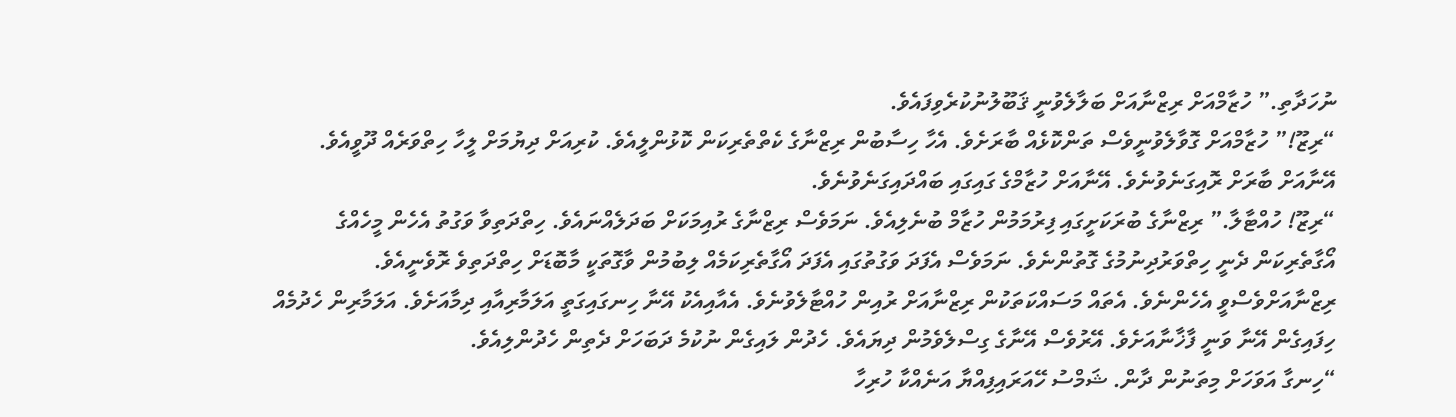ނުހަދާތި.” ހުޒާމްއަށް ރިޒްނާއަށް ބަލާލެވުނީ ޤަބޫލުނުކުރެވިފައެވެ.
“ރިޒޫ!” ހުޒާމްއަށް ގޮވާލެވުނީވެސް ތަންކޮޅެއް ބާރަށެވެ. އެހާ ހިސާބުން ރިޒްނާގެ ކެތްތެރިކަން ކޮޅުންލީއެވެ. ކުރިއަށް ދިޔުމަށް ލީހާ ހިތްވަރެއް ދޫވީއެވެ. އޭނާއަށް ބާރަށް ރޮއިގަނެވުނެވެ. އޭނާއަށް ހުޒާމްގެ ގައިގައި ބައްދައިގަނެވުނެވެ.
“ރިޒޫ! ހުއްޓާލާ.” ރިޒްނާގެ ބުރަކަށީގައި ފިރުމަމުން ހުޒާމް ބުނެލިއެވެ. ނަމަވެސް ރިޒްނާގެ ރުއިމަކަށް ބަދަލެއްނައެވެ. ހިތްދަތިވާ ވަގުތު އެހެން މީހެއްގެ އޯގާތެރިކަން ދެނީ ހިތްވަރުދިނުމުގެ ގޮތުންނެވެ. ނަމަވެސް އެފަދަ ވަގުތުގައި އެފަދަ އޯގާތެރިކަމެއް ލިބުމުން ވާގޮތަކީ މާބޮޑަށް ހިތްދަތިވެ ރޮވެނީއެވެ. ރިޒްނާއަށްވެސްވީ އެހެންނެވެ. އެތައް މަސައްކަތަކުން ރިޒްނާއަށް ރުއިން ހުއްޓާލެވުނެވެ. އެއާއިއެކު އޭނާ ހިނގައިގަތީ އަލަމާރިއާއި ދިމާއަށެވެ. އަލަމާރިން ހެދުމެއް ހިފައިގެން އޭނާ ވަނީ ފާޚާނާއަށެވެ. އޭރުވެސް އޭނާގެ ގިސްލެވެމުން ދިޔައެވެ. ހެދުން ލައިގެން ނުކުމެ ދަބަހަށް ދެތިން ހެދުންލިއެވެ.
“ހިނގާ އަވަހަށް މިތަނުން ދާން. ޝަމްސު ހޭއަރައިފިއްޔާ އަނެއްކާ ހުރިހާ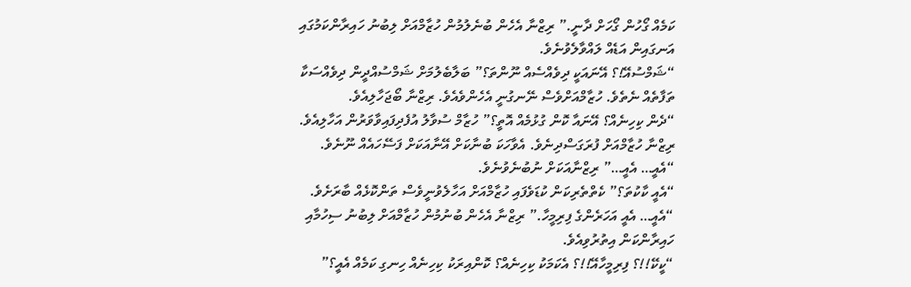ކަމެއް ގޯހުން ގޯހަށް ދާނީ.” ރިޒްނާ އެހެން ބުނެލުމުން ހުޒާމްއަށް ލިބުނު ހައިރާންކަމުގައި އަނގައިން އަޑެއް ލައްވާލެވުނެވެ.
“ޝަމްސުއޭ!؟ އޭނައަކީ ދިވެއްސެއް ނޫންތަ؟” ބަލާބެލުމަށް ޝަމްސުއްދީން ދިވެއްސަކާ ތަފާތެއް ނެތެވެ. ހުޒާމްއަށްވެސް ނޭނގުނީ އެހެންވެއެވެ. ރިޒްނާ ބޯޖަހާލިއެވެ.
“ދެން ކިހިނެއް؟ އޭނައާ ކޮން ގުޅުމެއް އޮތީ؟” ހުޒާމް ސުވާލު އުފެދިފައިވާވަރުން އަހާލިއެވެ. ރިޒްނާ ހުޒާމްއަށް ފުރަގަސްދިނެވެ. އެވާހަކަ ބުނާކަށް އޭނާއަކަށް ފަސޭހައެއް ނޫނެވެ.
“އެއީ… އެއީ…” ރިޒްނާއަކަށް ނުބުނެވުނެވެ.
“އެއީ ކާކުތަ؟” ކެތްތެރިކަން ކުޑަވެފައި ހުޒާމްއަށް އަހާލެވުނީވެސް ތަންކޮޅެއް ބާރަށެވެ.
“އެއީ… އެއީ އަހަރެންގެ ފިރިމީހާ.” ރިޒްނާ އެހެން ބުނުމުން ހުޒާމްއަށް ލިބުނު ސިހުމާއި ހައިރާންކަން އިތުރުވިއެވެ.
“ކީކޭ!!؟ ފިރިމީހާއޭ!!؟ އެކަމަކު ކިހިނެއް؟ ކޮންއިރަކު ކިހިނެއް ހިނގި ކަމެއް އެއީ؟”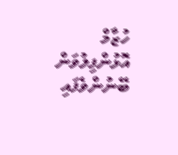ހުޒާމް އޮޅުންފިލުވަން ބޭނުންވެފައި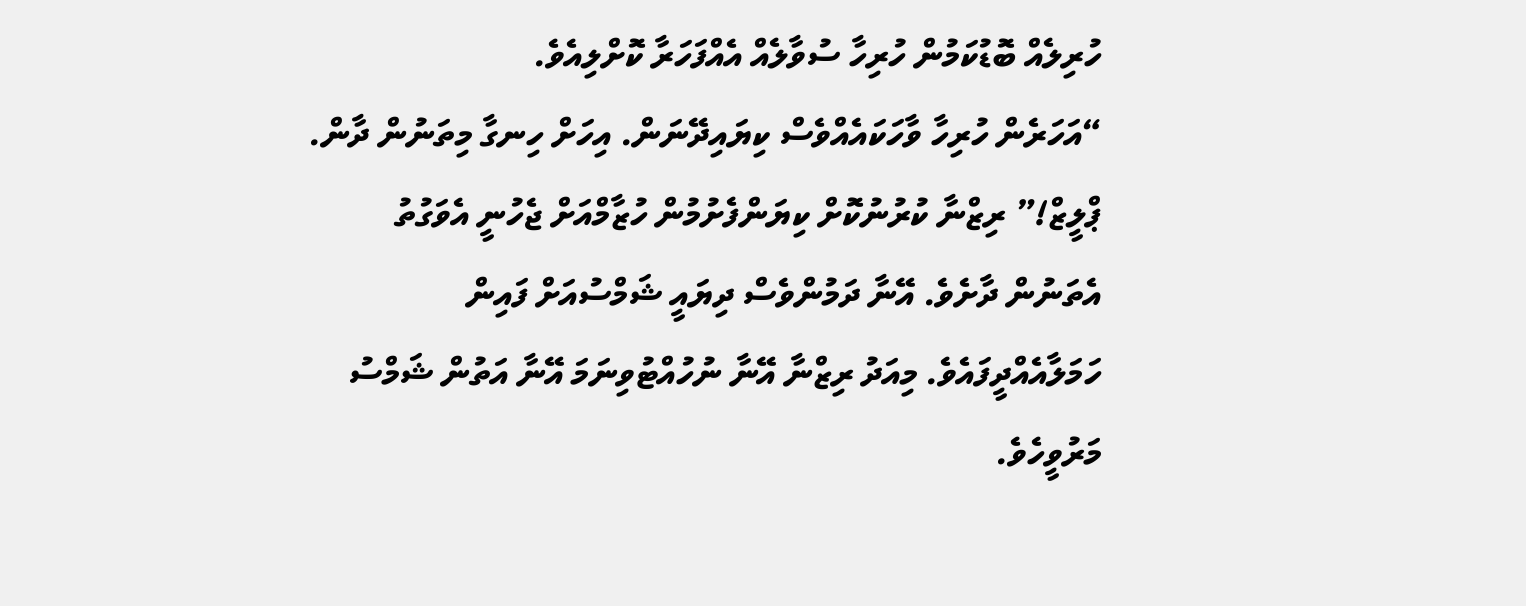ހުރިލެއް ބޮޑުކަމުން ހުރިހާ ސުވާލެއް އެއްފަހަރާ ކޮށްލިއެވެ.
“އަހަރެން ހުރިހާ ވާހަކައެއްވެސް ކިޔައިދޭނަން. އިހަށް ހިނގާ މިތަނުން ދާން. ޕްލީޒް!” ރިޒްނާ ކުރުނުކޮށް ކިޔަންފެށުމުން ހުޒާމްއަށް ޖެހުނީ އެވަގުތު އެތަނުން ދާށެވެ. އޭނާ ދަމުންވެސް ދިޔައީ ޝަމްސުއަށް ފައިން ހަމަލާއެއްދީފައެވެ. މިއަދު ރިޒްނާ އޭނާ ނުހުއްޓުވިނަމަ އޭނާ އަތުން ޝަމްސު މަރުވީހެވެ.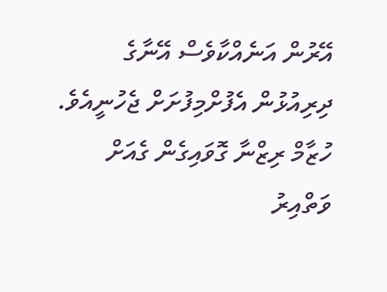އޭރުން އަނެއްކާވެސް އޭނާގެ ދިރިއުޅުން އެފުށްމިފުށަށް ޖެހުނީއެވެ.
ހުޒާމް ރިޒްނާ ގޮވައިގެން ގެއަށް ވަތްއިރު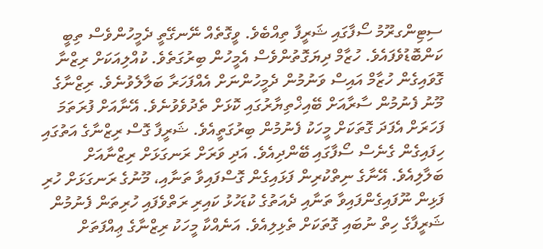ސިޓިންގރޫމު ސޯފާގައި ޝަރީފާ ތިއްބެވެ. ވީގޮތެއް ނޭނގޭތީ ދެމީހުންވެސް ތިބީ ކަންބޮޑުވެފައެވެ. ހުޒާމް ދިޔަގޮތުންވެސް އެމީހުން ބިރުގަތެވެ. ކުއްލިއަކަށް ރިޒްނާ ގޮވައިގެން ހުޒާމް އައިސް ވަނުމުން ދެމީހުންނަށް އެއްފަހަރާ ބަލާލެވުނެވެ. ރިޒްނާގެ މޫނު ފެނުމުން ސާރާއަށް ބޭއިޚްތިޔާރުގައި ކޮޅަށް ތެދުވެވުނެވެ. އޭނާއަށް ފުރަތަމަ ފަހަރަށް އެފަދަ ގޮތަކަށް މީހަކު ފެނުމުން ބިރުގަތީއެވެ. ޝަރީފާ ގޮސް ރިޒްނާގެ އަތުގައި ހިފައިގެން ގެނެސް ސޯފާގައި ބޭންދިއެވެ. އަދި ވަރަށް ރަނގަޅަށް ރިޒްނާއަށް ބަލާލިއެވެ. އޭނާގެ ނިތްކުރިން ފަޅައިގެން ގޮސްފައިވާ ތަނާއި، މޫނުގެ ރަނގަޅަށް ހުރި ފަޅިން ނޫފައިގެންފައިވާ ތަނާއި ދެއަތުގެ ކުޑަހުޅު ކައިރި ރަތްވެފައި ހުރިތަން ފެނުމުން ޝަރީފާގެ ހިތް ނުބައި ގޮތަކަށް ތެޅިލިއެވެ. އަނެއްކާ މީހަކު ރިޒްނާގެ ޢިއްފަތަށް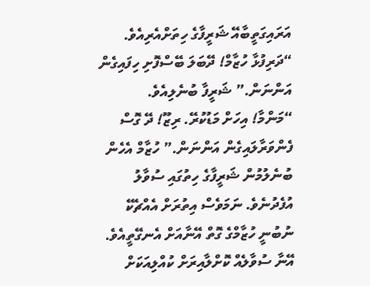އަރައިގަތީބާއޭ ޝަރީފާގެ ހިތަށްއެރިއެވެ.
“ދަރިފުޅާ ހުޒާމް! ދޭބަލަ ބޭސްފޮށި ހިފައިގެން އަންނަން.” ޝަރީފާ ބުނެލިއެވެ.
“މަންމާ! އިހަށް މަޑުކުރޭ. ރިޒޫ! ދޭ ގޮސް ފެންވަރާލައިގެން އަންނަން.” ހުޒާމް އެހެން ބުނެލުމުން ޝަރީފާގެ ހިތުގައި ސުވާލު އުފެދުނެވެ. ނަމަވެސް އިތުރަށް އެއްޗެކޭ ނުބުނީ ހުޒާމްގެ ގޮތް އޭނާއަށް އެނގޭތީއެވެ. އޭނާ ސުވާލެއް ކޮށްލާއިރަށް ކުއްލިއަކަށް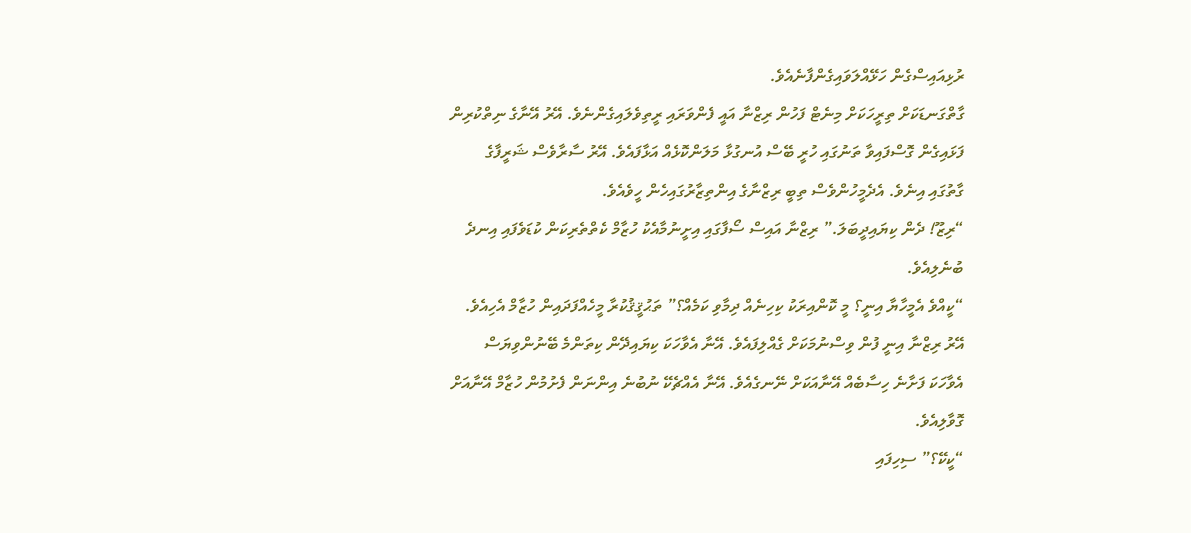ރުޅިއައިސްގެން ހަޅޭއްލަވައިގެންފާނެއެވެ.
ގާތްގަނޑަކަށް ތިރީހަކަށް މިނެޓް ފަހުން ރިޒްނާ އައީ ފެންވަރައި ރީތިވެލައިގެންނެވެ. އޭރު އޭނާގެ ނިތްކުރިން ފަޅައިގެން ގޮސްފައިވާ ތަނުގައި ހުރީ ބޭސް އުނގުޅާ މަލަންކޮޅެއް އަޅާފައެވެ. އޭރު ސާރާވެސް ޝަރީފާގެ ގާތުގައި އިނެވެ. އެދެމީހުންވެސް ތިބީ ރިޒްނާގެ އިންތިޒާރުގައިހެން ހީވެއެވެ.
“ރިޒޫ! ދެން ކިޔައިދީބަލަ.” ރިޒްނާ އައިސް ސޯފާގައި އިށީނުމާއެކު ހުޒާމް ކެތްތެރިކަން ކުޑަވެފައި އިނދެ ބުނެލިއެވެ.
“ކީއްވެ އެމީހާޔާ އިނީ؟ މީ ކޮންއިރަކު ކިހިނެއް ދިމާވި ކަމެއް؟” ތަޙުޤީޤުކުރާ މީހެއްފަދައިން ހުޒާމް އެހިއެވެ. އޭރު ރިޒްނާ އިނީ ފުން ވިސްނުމަކަށް ގެއްލިފައެވެ. އޭނާ އެވާހަކަ ކިޔައިދޭން ކިތަންމެ ބޭނުންވިޔަސް އެވާހަކަ ފަށާނެ ހިސާބެއް އޭނާއަކަށް ނޭނގެއެވެ. އޭނާ އެއްޗެކޭ ނުބުނެ އިންނަން ފެށުމުން ހުޒާމް އޭނާއަށް ގޮވާލިއެވެ.
“ކީކޭ؟” ސިހިފައި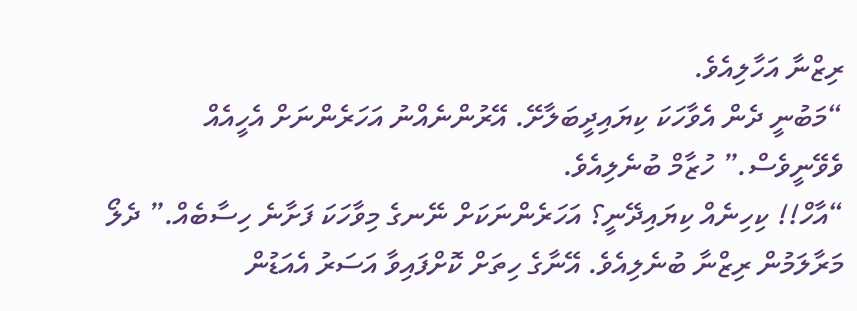ރިޒްނާ އަހާލިއެވެ.
“މަބުނީ ދެން އެވާހަކަ ކިޔައިދީބަލާށޭ. އޭރުންނެއްނު އަހަރެންނަށް އެހީއެއް ވެވޭނީވެސް.” ހުޒާމް ބުނެލިއެވެ.
“އާހް!! ކިހިނެއް ކިޔައިދޭނީ؟ އަހަރެންނަކަށް ނޭނގެ މިވާހަކަ ފަށާނެ ހިސާބެއް.” ދެލޯ މަރާލަމުން ރިޒްނާ ބުނެލިއެވެ. އޭނާގެ ހިތަށް ކޮށްފައިވާ އަސަރު އެއަޑުން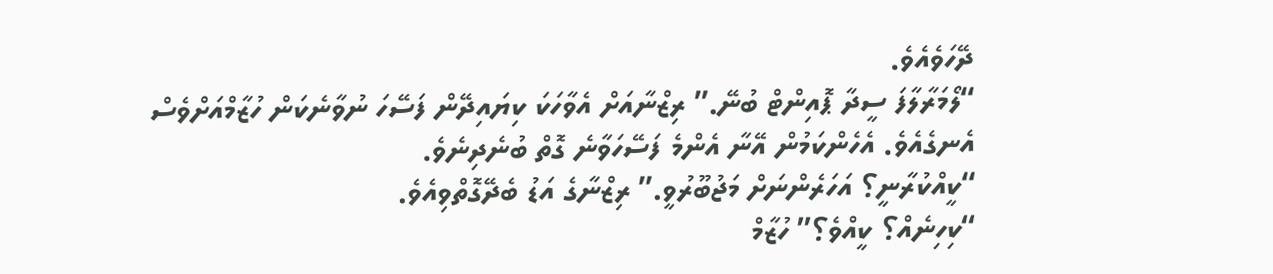ދޭހަވެއެވެ.
“ލޯމަރާލާފަ ސީދާ ޕޮއިންޓް ބުނޭ.” ރިޒްނާއަށް އެވާހަކަ ކިޔައިދޭން ފަސޭހަ ނުވާނެކަން ހުޒާމްއަށްވެސް އެނގެއެވެ. އެހެންކަމުން އޭނާ އެންމެ ފަސޭހަވާނެ ގޮތް ބުނެދިނެވެ.
“ކީއްކުރާނީ؟ އަހަރެންނަށް މަޖުބޫރުވީ.” ރިޒްނާގެ އަޑު ބެދޭގޮތްވިއެވެ.
“ކިހިނެއް؟ ކީއްވެ؟” ހުޒާމް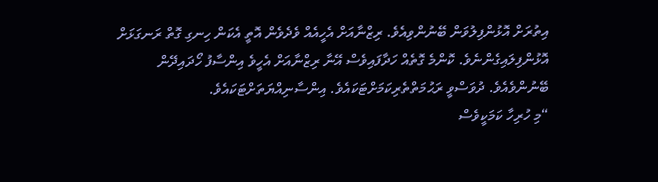އިތުރަށް އޮޅުންފިލުވަން ބޭނުންވިއެވެ. ރިޒްނާއަށް އެހީއެއް ވެދެވެން އޮތީ އެކަން ހިނގި ގޮތް ރަނގަޅަށް އޮޅުންފިލައިގެންނެވެ. ކޮންމެ ގޮތެއް ހަދާފައިވެސް އޭނާ ރިޒްނާއަށް އެހީވެ އިންސާފު ހޯދައިދޭން ބޭނުންވެއެވެ. ދުވަސްވީ ރަޙުމަތްތެރިކަމަށްޓަކައެވެ. އިންސާނިއްޔަތަށްޓަކައެވެ.
“މި ހުރިހާ ކަމަކީވެސް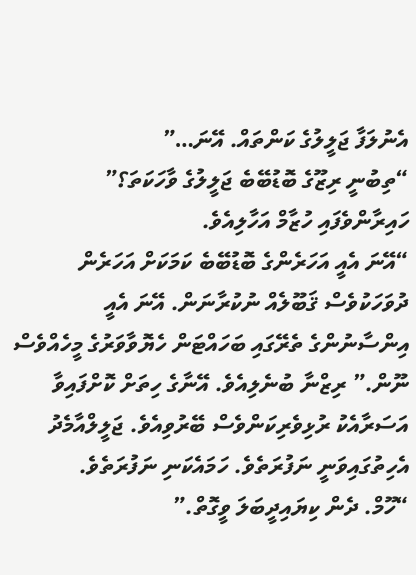އެނުލަފާ ޖަލީލުގެ ކަންތައް. އޭނަ…”
“ތިބުނީ ރިޒޫގެ ބޮޑުބޭބެ ޖަލީލުގެ ވާހަކަތަ؟” ހައިރާންވެފައި ހުޒާމް އަހާލިއެވެ.
“އޭނަ އެއީ އަހަރެންގެ ބޮޑުބޭބެ ކަމަކަށް އަހަރެން ދުވަހަކުވެސް ޤަބޫލެއް ނުކުރާނަން. އޭނަ އެއީ އިންސާނުންގެ ތެރޭގައި ބަހައްޓަން ހެޔޮވާވަރުގެ މީހެއްވެސް ނޫން.” ރިޒްނާ ބުނެލިއެވެ. އޭނާގެ ހިތަށް ކޮށްފައިވާ އަސަރާއެކު ރުޅިވެރިކަންވެސް ބޭރުވިއެވެ. ޖަލީލްއާމެދު އެހިތުގައިވަނީ ނަފުރަތެވެ. ހަމައެކަނި ނަފުރަތެވެ.
“ހޫމް. ދެން ކިޔައިދީބަލަ ވީގޮތް.”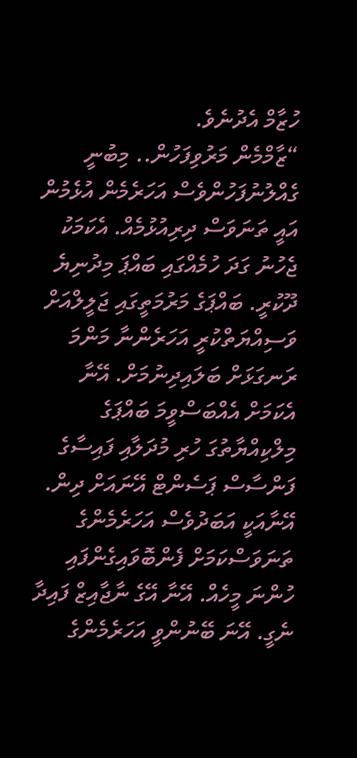ހުޒާމް އެދުނެވެ.
“ޒާމްމެން މަރުވިފަހުން.. މިބުނީ ގެއްލުނުފަހުންވެސް އަހަރެމެން އުޅެމުން އައީ ތަނަވަސް ދިރިއުޅުމެއް. އެކަމަކު ޖެހުނު ގަދަ ހުމެއްގައި ބައްޕަ މިދުނިޔެ ދޫކުރީ. ބައްޕަގެ މަރުމަތީގައި ޖަލީލްއަށް ވަސިއްޔަތްކުރީ އަހަރެންނާ މަންމަ ރަނގަޅަށް ބަލައިދިނުމަށް. އޭނާ އެކަމަށް އެއްބަސްވީމަ ބައްޕަގެ މިލްކިއްޔާތުގަ ހުރި މުދަލާއި ފައިސާގެ ފަންސާސް ޕަސެންޓް އޭނައަށް ދިން. އޭނާއަކީ އަބަދުވެސް އަހަރެމެންގެ ތަނަވަސްކަމަށް ފެންބޮވައިގެންފައި ހުންނަ މީހެއް. އޭނާ އޭގެ ނާޖާއިޒް ފައިދާ ނެގީ. އޭނަ ބޭނުންވީ އަހަރެމެންގެ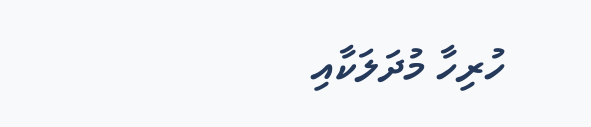ހުރިހާ މުދަލަކާއި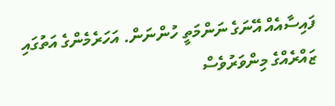ފައިސާއެއް އޭނަގެ ނަންމަތީ ހުންނަން. އަހަރެމެންގެ އަތުގައި ޒައްރެއްގެ މިންވަރުވެސް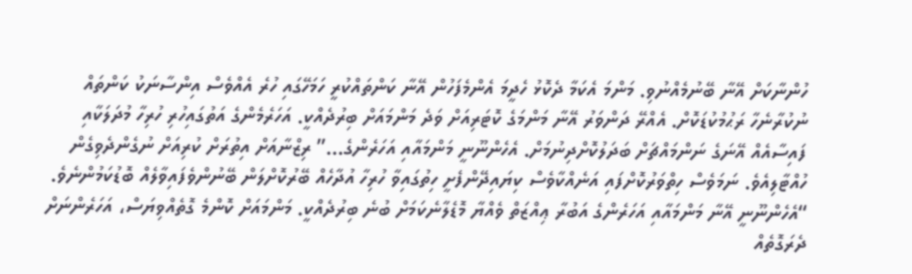ހުންނާކަށް އޭނާ ބޭނުމެއްނުވި. މަންމަ އެކަމާ ދެކޮޅު ހެދީމަ އެންމެފަހުން އޭނާ ކަންތައްކުރީ ހަމަހޭގައި ހުރެ އެއްވެސް އިންސާނަކު ކަންތައް ނުކުރާނެހާ ރަޙުމުކުޑަކޮށް. އެއްރޭ ދަންވަރު އޭނާ މަންމަގެ ކޮޓަރިއަށް ވަދެ މަންމައަށް ބިރުދެއްކީ. އަހަރެމެންގެ އަތުގައިހުރި ހުރިހާ މުދަލަކާއި ފައިސާއެއް އޭނަގެ ނަންމައްޗަށް ބަދަލުކޮށްދިނުމަށް. އެހެންނޫނީ މަންމައާއި އަހަރެންގެ…” ރިޒްނާއަށް އިތުރަށް ކުރިއަށް ނުގެންދެވިގެން ހުއްޓާލިއެވެ. ނަމަވެސް ހިތްވަރުކޮށްފައި އަނެއްކާވެސް ކިޔައިދޭންފެށީ ހިތުގައިވާ ހުރިހާ އުދާހެއް ބޭރުކޮށްލަން ބޭނުންވެފައިވާލެއް ބޮޑުކަމުންނެވެ.
“އެހެންނޫނީ އޭނާ މަންމައާއި އަހަރެންގެ އަބުރާ ޢިއްޒަތް ވެއްޔާ މޮޑެލާނެކަމަށް ބުނެ ބިރުދެއްކީ. މަންމައަށް ކޮންމެ ގޮތެއްވިޔަސް، އަހަރެންނަށް ދެރަގޮތެއް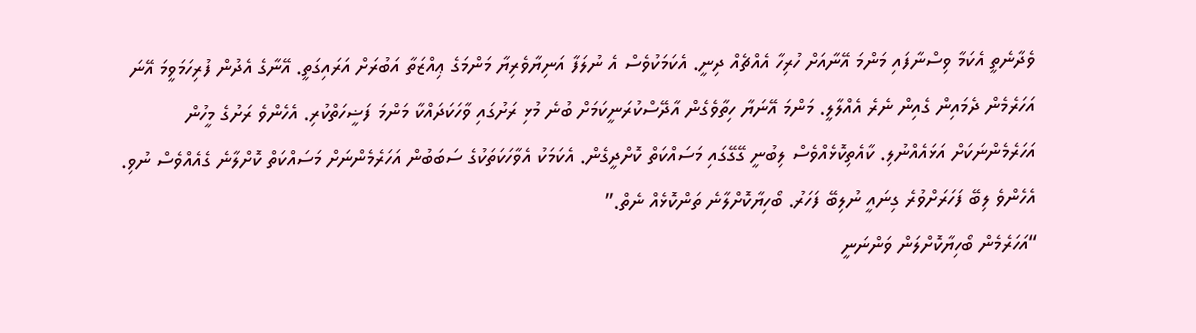ވެދާނެތީ އެކަމާ ވިސްނާފައި މަންމަ އޭނާއަށް ހުރިހާ އެއްޗެއް ދިނީ. އެކަމަކުވެސް އެ ނުލަފާ އަނިޔާވެރިޔާ މަންމަގެ ޢިއްޒަތާ އަބުރަށް އަރައިގަތީ. އޭނާގެ އެދުން ފުރިހަމަވީމަ އޭނަ އަހަރެމެން ދެމައިން ގެއިން ނެރެ އެއްލާލީ. މަންމަ އޭނަޔާ ހިތާވެގެން އާދޭސްކުރަނީކަމަށް ބުނެ މުޅި ރަށުގައި ވާހަކަދައްކާ މަންމަ ފަޟީހަތްކުރި. އެހެންވެ ރަށުގެ މީހުން އަހަރެމެންނަކަށް އަޅައެއްނުލި. ކާއެތިކޮޅެއްވެސް ލިބުނީ ގޭގޭގައި މަސައްކަތް ކޮށްދީގެން. އެކަމަކު އެވާހަކަތަކުގެ ސަބަބުން އަހަރެމެންނަށް މަސައްކަތް ކޮށްލާނެ ގެއެއްވެސް ނުވި. އެހެންވެ ލިބޭ ފަހަރަށްވުރެ ގިނައީ ނުލިބޭ ފަހަރު. ބޯހިޔާކޮށްލާނެ ތަންކޮޅެއް ނެތް.”
“އަހަރެމެން ބޯހިޔާކޮށްލަން ވަންނަނީ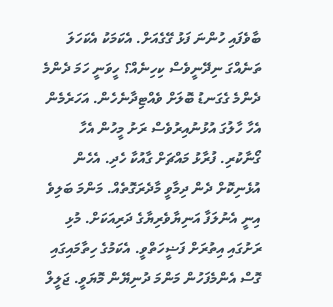ބާވެފައި ހުންނަ ފަޅު ގޭގެއަށް. އެކަމަކު އެކަހަލަ ތަނެއްގަ ނިދޭނީވެސް ކިހިނެއް؟ ހީވަނީ ހަމަ ދެންމެ ދެންމެ ގެގަނޑު ބޮލަށް ވެއްޓިދާނެހެން. އަހަރެމެން އެހާ ހާލުގަ އުޅުނުއިރުވެސް ރަށު މީހުން އެހާ ގޯނާކުރި. ފުރާޅު މައްޗަށް ގާއުކާ ހެދި. އެހެން އުޅެނިކޮށް ދެން ދިމާވީ މާދެރަގޮތެއް. މަންމަ ބަލިވެ އިނީ އެނުލަފާ އަނިޔާވެރިޔާގެ ދަރިއަކަށް. މުޅި ރަށުގައި އިތުރަށް ފަޟީހަތްވީ. އެކަމުގެ ހިތާމައިގައި ގޮސް އެންމެފަހުން މަންމަ ދުނިޔޭން މޮޔަވީ. ޖަލީލް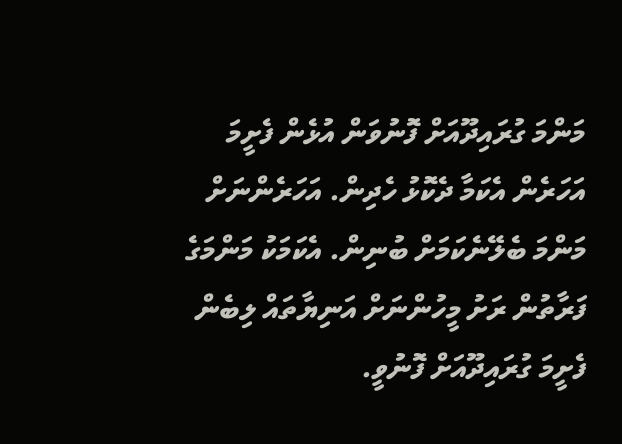މަންމަ ގުރައިދޫއަށް ފޮނުވަން އުޅެން ފެށީމަ އަހަރެން އެކަމާ ދެކޮޅު ހެދިން. އަހަރެންނަށް މަންމަ ބެލޭނެކަމަށް ބުނިން. އެކަމަކު މަންމަގެ ފަރާތުން ރަށު މީހުންނަށް އަނިޔާތައް ލިބެން ފެށީމަ ގުރައިދޫއަށް ފޮނުވީ.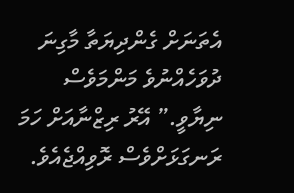އެތަނަށް ގެންދިޔަތާ މާގިނަ ދުވަހެއްނުވެ މަންމަވެސް ނިޔާވީ.” އޭރު ރިޒްނާއަށް ހަމަ ރަނގަޅަށްވެސް ރޮވިއްޖެއެވެ.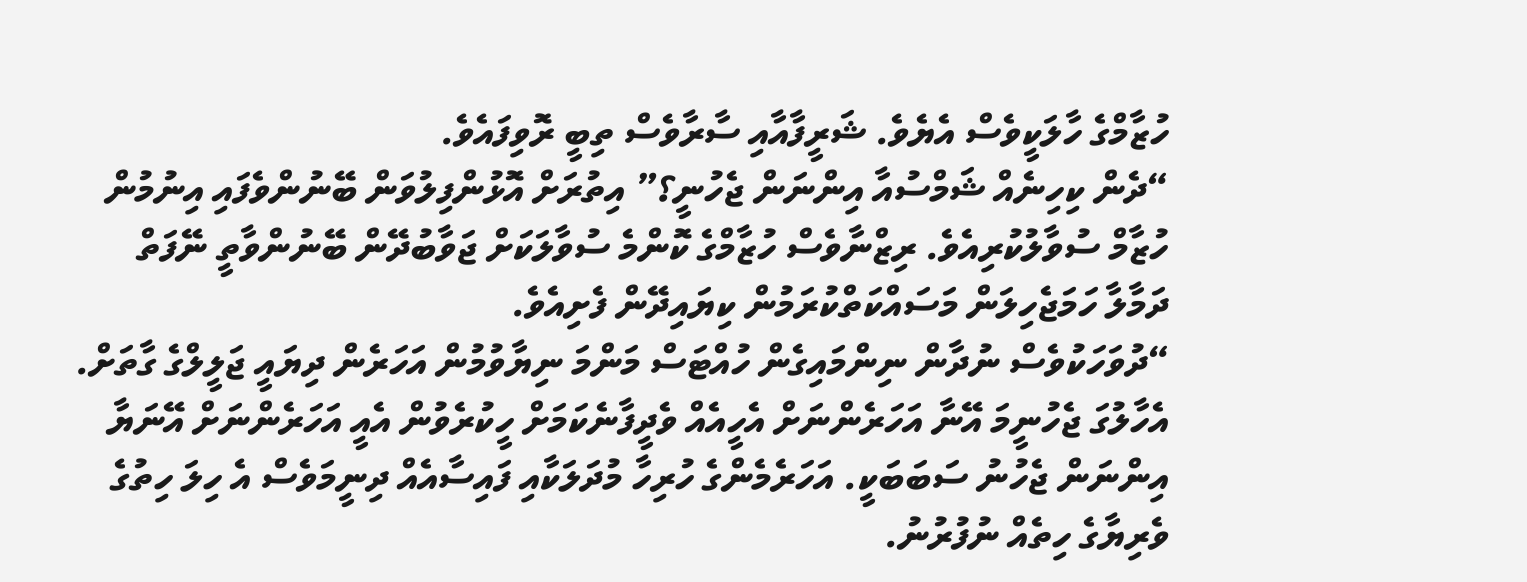ހުޒާމްގެ ހާލަކީވެސް އެޔެވެ. ޝަރީފާއާއި ސާރާވެސް ތިބީ ރޮވިފައެވެ.
“ދެން ކިހިނެއް ޝަމްސުއާ އިންނަން ޖެހުނީ؟” އިތުރަށް އޮޅުންފިލުވަން ބޭނުންވެފައި އިނުމުން ހުޒާމް ސުވާލުކުރިއެވެ. ރިޒްނާވެސް ހުޒާމްގެ ކޮންމެ ސުވާލަކަށް ޖަވާބުދޭން ބޭނުންވާތީ ނޭފަތް ދަމާލާ ހަމަޖެހިލަން މަސައްކަތްކުރަމުން ކިޔައިދޭން ފެށިއެވެ.
“ދުވަހަކުވެސް ނުދާން ނިންމައިގެން ހުއްޓަސް މަންމަ ނިޔާވުމުން އަހަރެން ދިޔައީ ޖަލީލްގެ ގާތަށް. އެހާލުގަ ޖެހުނީމަ އޭނާ އަހަރެންނަށް އެހީއެއް ވެދީފާނެކަމަށް ހީކުރެވުން އެއީ އަހަރެންނަށް އޭނަޔާ އިންނަން ޖެހުނު ސަބަބަކީ. އަހަރެމެންގެ ހުރިހާ މުދަލަކާއި ފައިސާއެއް ދިނީމަވެސް އެ ހިލަ ހިތުގެ ވެރިޔާގެ ހިތެއް ނުފުރުނު.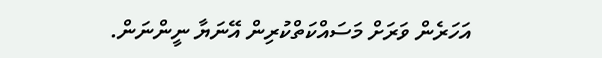އަހަރެން ވަރަށް މަސައްކަތްކުރިން އޭނަޔާ ނީންނަން.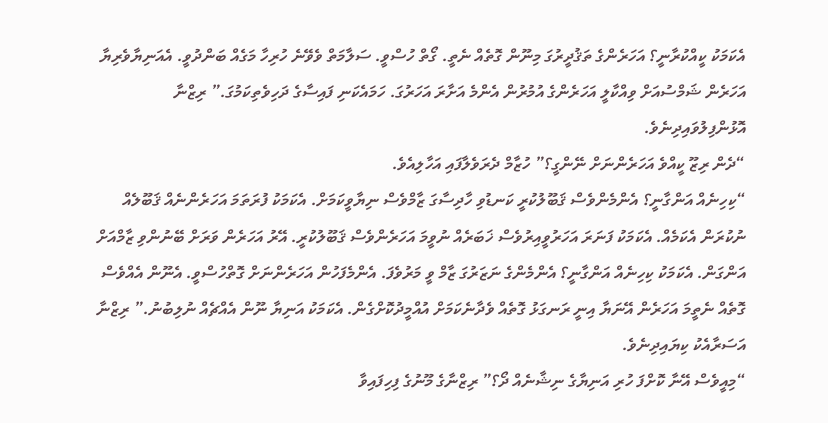އެކަމަކު ކީއްކުރާނީ؟ އަހަރެންގެ ތަޤުދީރުގަ މިނޫން ގޮތެއް ނެތީ. ގޯތް ހުސްވީ. ސަލާމަތް ވެވޭނެ ހުރިހާ މަގެއް ބަންދުވީ. އެއަނިޔާވެރިޔާ އަހަރެން ޝަމްސުއަށް ވިއްކާލީ އަހަރެންގެ އުމުރުން އެންމެ އަށާރަ އަހަރުގަ. ހަމައެކަނި ފައިސާގެ ދަހިވެތިކަމުގަ.” ރިޒްނާ އޮޅުންފިލުވައިދިނެވެ.
“ދެން ރިޒޫ ކީއްވެ އަހަރެންނަށް ނޭންގީ؟” ހުޒާމް ދެރަވެލާފައި އަހާލިއެވެ.
“ކިހިނެއް އަންގާނީ؟ އެންމެންވެސް ޤަބޫލުކުރީ ކަނޑުވި ހާދިސާގަ ޒާމްވެސް ނިޔާވީކަމަށް. އެކަމަކު ފުރަތަމަ އަހަރެންނެއް ޤަބޫލެއް ނުކުރަން އެކަމެއް. އެކަމަކު ފަނަރަ އަހަރުވީއިރުވެސް ޚަބަރެއް ނުވީމަ އަހަރެންވެސް ޤަބޫލުކުރީ. އޭރު އަހަރެން ވަރަށް ބޭނުންވި ޒާމްއަށް އަންގަން. އެކަމަކު ކިހިނެއް އަންގާނީ؟ އެންމެންގެ ނަޒަރުގަ ޒާމް ވީ މަރުވެފަ. އެންމެފަހުން އަހަރެންނަށް ގޮތްހުސްވީ. އެނޫން އެއްވެސް ގޮތެއް ނެތީމަ އަހަރެން އޭނަޔާ އިނީ ރަނގަޅު ގޮތެއް ވެދާނެކަމަށް އުއްމީދުކޮށްގެން. އެކަމަކު އަނިޔާ ނޫން އެއްޗެއް ނުލިބުނު.” ރިޒްނާ އަސަރާއެކު ކިޔައިދިނެވެ.
“މިއީވެސް އޭނާ ކޮށްފަ ހުރި އަނިޔާގެ ނިޝާނެއް ދޯ؟” ރިޒްނާގެ މޫނުގެ ފިހިފައިވާ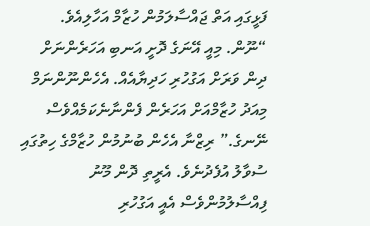ފަޅީގައި އަތް ޖައްސާލަމުން ހުޒާމް އަހާލިއެވެ.
“ނޫން. މިއީ އޭނަގެ ދޮށީ އަނބި އަހަރެންނަށް ދިން ވަރަށް އަގުހުރި ހަދިޔާއެއް. އެހެންނޫންނަމް މިއަދު ހުޒާމްއަށް އަހަރެން ފެންނާނެކަމެއްވެސް ނޭނގެ.” ރިޒްނާ އެހެން ބުނުމުން ހުޒާމްގެ ހިތުގައި ސުވާލު އުފެދުނެވެ. އެރީތި ދޮން މޫނު ފިއްސާލުމުންވެސް އެއީ އަގުހުރި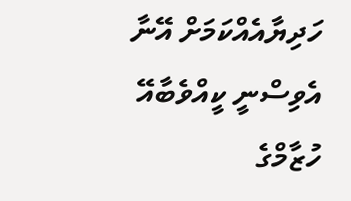ހަދިޔާއެއްކަމަށް އޭނާ އެވިސްނީ ކީއްވެބާއޭ ހުޒާމްގެ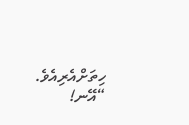ހިތަށްއެރިއެވެ.
“އޭނ!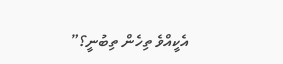އެކީއްވެ ތިހެން ތިބުނީ؟”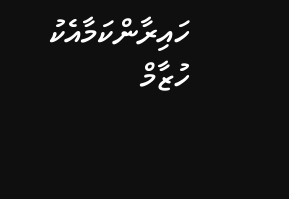ހައިރާންކަމާއެކު ހުޒާމް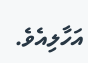އަހާލިއެވެ.